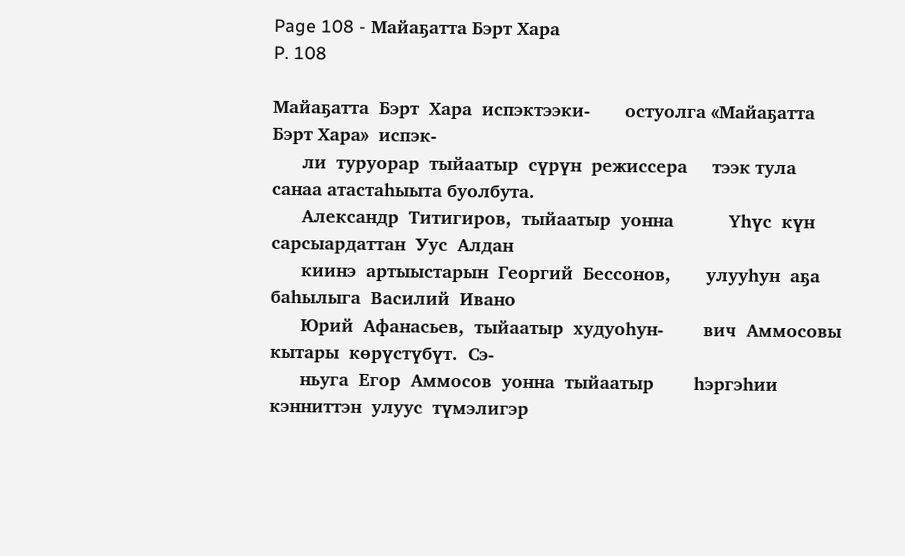Page 108 - Майаҕатта Бэрт Хара
P. 108

Майаҕатта  Бэрт  Хара  испэктээки-       остуолга «Майаҕатта Бэрт Хара»  испэк-
      ли  туруорар  тыйаатыр  сүрүн  режиссера     тээк тула санаа атастаһыыта буолбута.
      Александр  Титигиров,  тыйаатыр  уонна           Үһүс  күн  сарсыардаттан  Уус  Алдан
      киинэ  артыыстарын  Георгий  Бессонов,       улууһун  аҕа  баһылыга  Василий  Ивано
      Юрий  Афанасьев,  тыйаатыр  худуоһун-        вич  Аммосовы  кытары  көрүстүбүт.  Сэ-
      ньуга  Егор  Аммосов  уонна  тыйаатыр        һэргэһии  кэнниттэн  улуус  түмэлигэр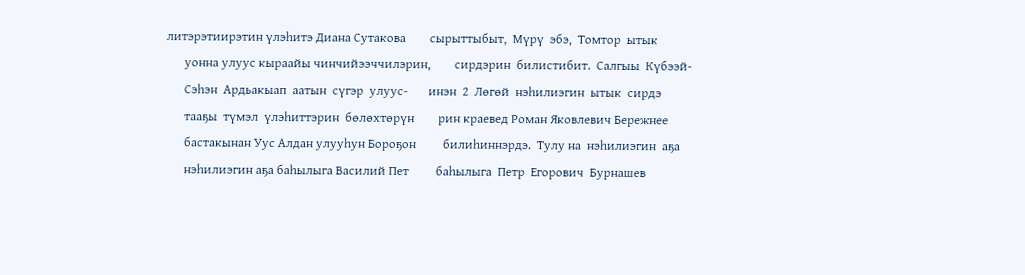литэрэтиирэтин үлэһитэ Диана Сутакова        сырыттыбыт,  Мүрү  эбэ,  Томтор  ытык
      уонна улуус кыраайы чинчийээччилэрин,        сирдэрин  билистибит.  Салгыы  Күбээй-
      Сэһэн  Ардьакыап  аатын  сүгэр  улуус-       инэн  2  Лөгөй  нэһилиэгин  ытык  сирдэ
      тааҕы  түмэл  үлэһиттэрин  бөлөхтөрүн        рин краевед Роман Яковлевич Бережнее
      бастакынан Уус Алдан улууһун Бороҕон         билиһиннэрдэ.  Тулу на  нэһилиэгин  аҕа
      нэһилиэгин аҕа баһылыга Василий Пет         баһылыга  Петр  Егорович  Бурнашев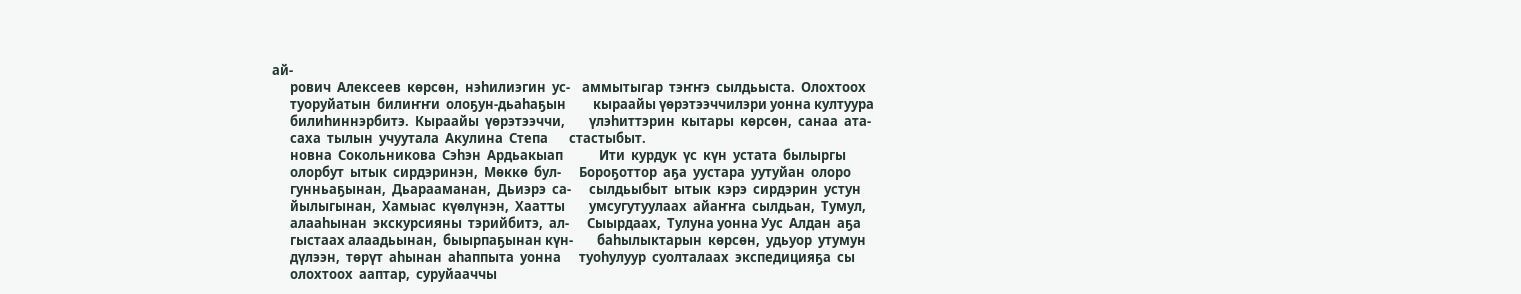ай-
      рович  Алексеев  көрсөн,  нэһилиэгин  ус-    аммытыгар  тэҥҥэ  сылдьыста.  Олохтоох
      туоруйатын  билиҥҥи  олоҕун-дьаһаҕын         кыраайы үөрэтээччилэри уонна култуура
      билиһиннэрбитэ.  Кыраайы  үөрэтээччи,        үлэһиттэрин  кытары  көрсөн,  санаа  ата-
      саха  тылын  учуутала  Акулина  Степа       стастыбыт.
      новна  Сокольникова  Сэһэн  Ардьакыап            Ити  курдук  үс  күн  устата  былыргы
      олорбут  ытык  сирдэринэн,  Мөккө  бул-      Бороҕоттор  аҕа  уустара  уутуйан  олоро
      гунньаҕынан,  Дьарааманан,  Дьиэрэ  са-      сылдьыбыт  ытык  кэрэ  сирдэрин  устун
      йылыгынан,  Хамыас  күөлүнэн,  Хаатты        умсугутуулаах  айаҥҥа  сылдьан,  Тумул,
      алааһынан  экскурсияны  тэрийбитэ,  ал-      Сыырдаах,  Тулуна уонна Уус  Алдан  аҕа
      гыстаах алаадьынан,  быырпаҕынан күн-        баһылыктарын  көрсөн,  удьуор  утумун
      дүлээн,  төрүт  аһынан  аһаппыта  уонна      туоһулуур  суолталаах  экспедицияҕа  сы
      олохтоох  ааптар,  суруйааччы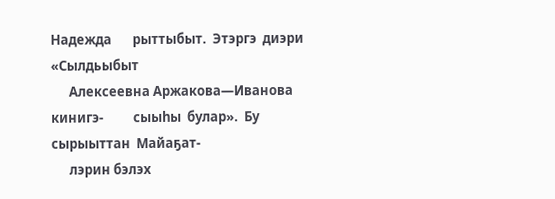Надежда       рыттыбыт.  Этэргэ  диэри  «Сылдьыбыт
      Алексеевна Аржакова—Иванова кинигэ-          сыыһы  булар».  Бу  сырыыттан  Майаҕат-
      лэрин бэлэх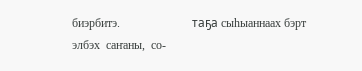биэрбитэ.                        таҕа сыһыаннаах бэрт элбэх  саҥаны,  со-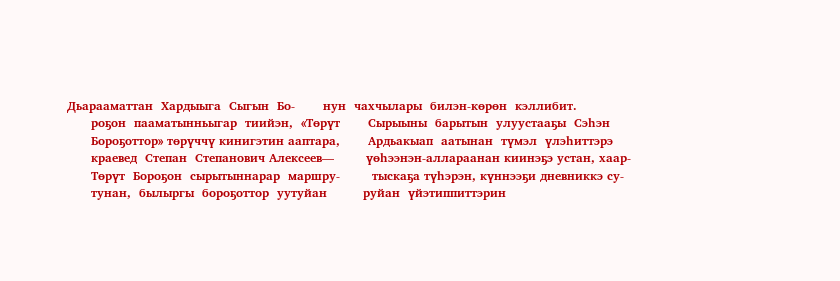Дьарааматтан  Хардыыга  Сыгын  Бо-       нун  чахчылары  билэн-көрөн  кэллибит.
      роҕон  пааматынньыгар  тиийэн,  «Төрүт       Сырыыны  барытын  улуустааҕы  Сэһэн
      Бороҕоттор» төрүччү кинигэтин ааптара,       Ардьакыап  аатынан  түмэл  үлэһиттэрэ
      краевед  Степан  Степанович Алексеев—        үөһээнэн-аллараанан киинэҕэ устан, хаар-
      Төрүт  Бороҕон  сырытыннарар  маршру-        тыскаҕа түһэрэн, күннээҕи дневниккэ су-
      тунан,  былыргы  бороҕоттор  уутуйан         руйан  үйэтиппиттэрин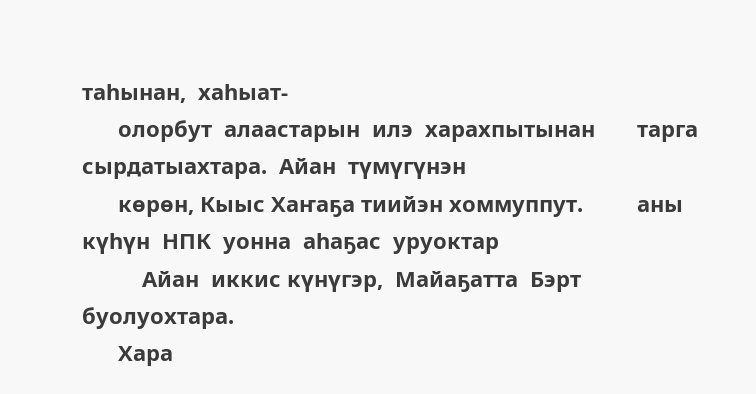таһынан,  хаһыат-
      олорбут  алаастарын  илэ  харахпытынан       тарга  сырдатыахтара.  Айан  түмүгүнэн
      көрөн, Кыыс Хаҥаҕа тиийэн хоммуппут.         аны  күһүн  НПК  уонна  аһаҕас  уруоктар
          Айан  иккис күнүгэр,  Майаҕатта  Бэрт    буолуохтара.
      Хара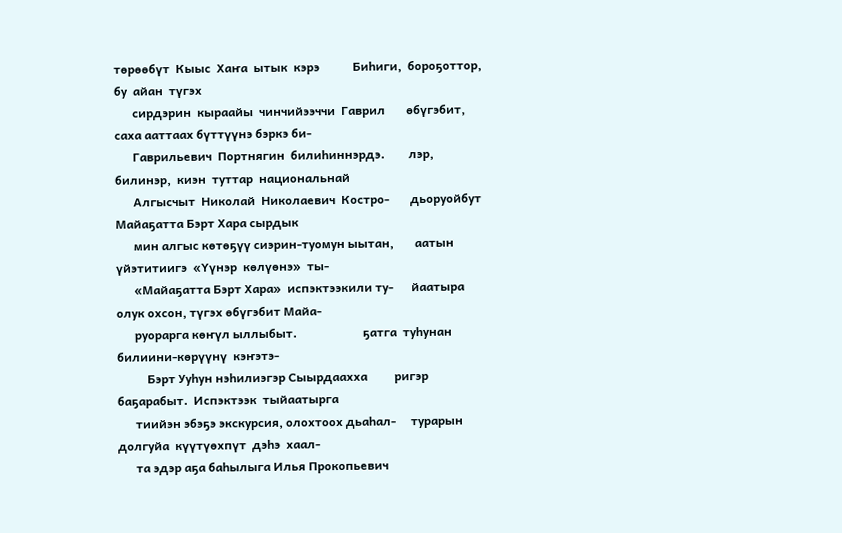төрөөбүт  Кыыс  Хаҥа  ытык  кэрэ           Биһиги,  бороҕоттор,  бу  айан  түгэх
      сирдэрин  кыраайы  чинчийээччи  Гаврил       өбүгэбит, саха ааттаах бүттүүнэ бэркэ би-
      Гаврильевич  Портнягин  билиһиннэрдэ.        лэр,  билинэр,  киэн  туттар  национальнай
      Алгысчыт  Николай  Николаевич  Костро-       дьоруойбут Майаҕатта Бэрт Хара сырдык
      мин алгыс көтөҕүү сиэрин-туомун ыытан,       аатын  үйэтитиигэ  «Үүнэр  көлүөнэ»  ты-
      «Майаҕатта Бэрт Хара»  испэктээкили ту-      йаатыра олук охсон, түгэх өбүгэбит Майа-
      руорарга көҥүл ыллыбыт.                      ҕатга  туһунан  билиини-көрүүнү  кэҥэтэ-
          Бэрт Ууһун нэһилиэгэр Сыырдаахха         ригэр  баҕарабыт.  Испэктээк  тыйаатырга
      тиийэн эбэҕэ экскурсия, олохтоох дьаһал-     турарын  долгуйа  күүтүөхпүт  дэһэ  хаал-
      та эдэр аҕа баһылыга Илья Прокопьевич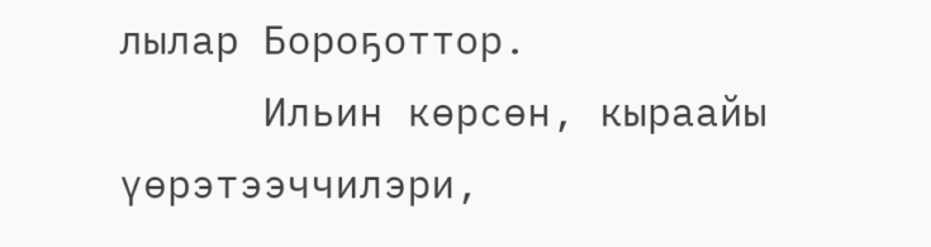лылар Бороҕоттор.
      Ильин көрсөн, кыраайы үөрэтээччилэри,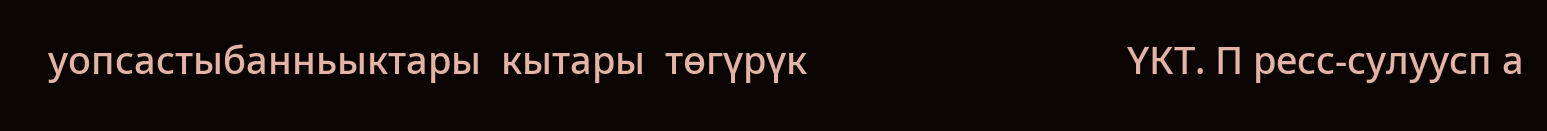уопсастыбанньыктары  кытары  төгүрүк                                ҮКТ. П ресс-сулуусп а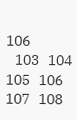106
   103   104   105   106   107   108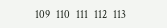109   110   111   112   113